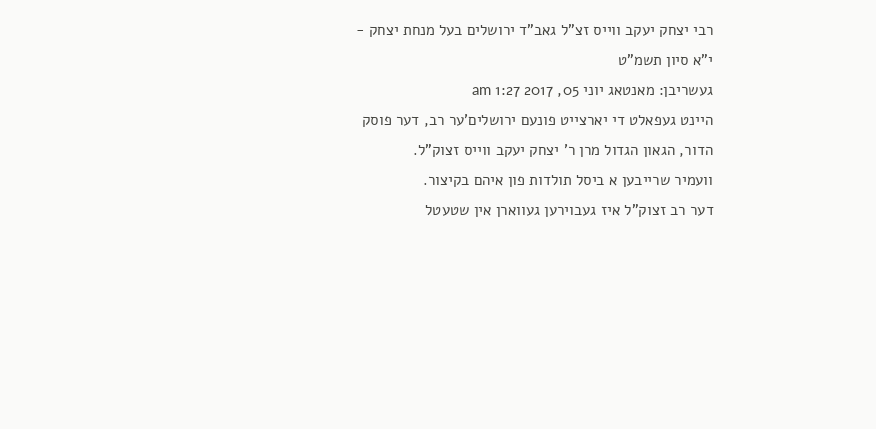רבי יצחק יעקב ווייס זצ"ל גאב"ד ירושלים בעל מנחת יצחק - י"א סיון תשמ"ט
געשריבן: מאנטאג יוני 05, 2017 1:27 am
היינט געפאלט די יארצייט פונעם ירושלים'ער רב, דער פוסק הדור, הגאון הגדול מרן ר' יצחק יעקב ווייס זצוק"ל.
וועמיר שרייבען א ביסל תולדות פון איהם בקיצור.
דער רב זצוק"ל איז געבוירען געווארן אין שטעטל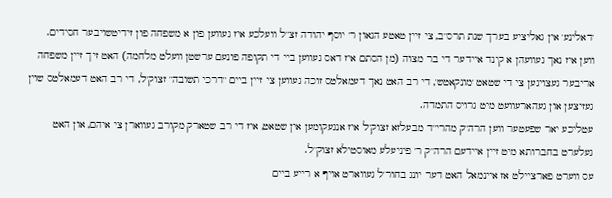'דאלינע' אין גאליציע בערך שנת תרס"ב, צי זיין טאטע הגאון ר' יוסף יהודה זצ"ל וועלכע איז געווען פון א משפחה פון זידיטשויבער חסידים.
ווען איז נאך געוועהן א קינד איידער די בר מצוה (מן הסתם איז דאס געווען ביי די תקופה פונעם ערשטן וועלט מלחמה) האט זיך זיין משפחה אריבער געצויגען צי די שטאט 'מונקאטש', די רב האט נאך דעמאלטס זוכה געווען צי זיין ביים "דרכי תשובה" זצוק"ל, די רב האט דעמאלטס שוין געזיצען און געהארעוועט מיט גרויס התמדה.
עטליכע יאר שפעטער ווען הרה"ק מהרי"ד מבעלזא זצוק"ל איז אנגעקומען אין שטאט, איז די רב שטארק מקורב געווארן צי איהם, און האט געלערט בחברותא מיט זיין איידעם הרה"ק ר' פיניעלע מאוסטילא זצוק"ל.
עס ווערט פארציילט אז איינמאל האט דער יונג בחור'ל געווארט אויף א רייע ביים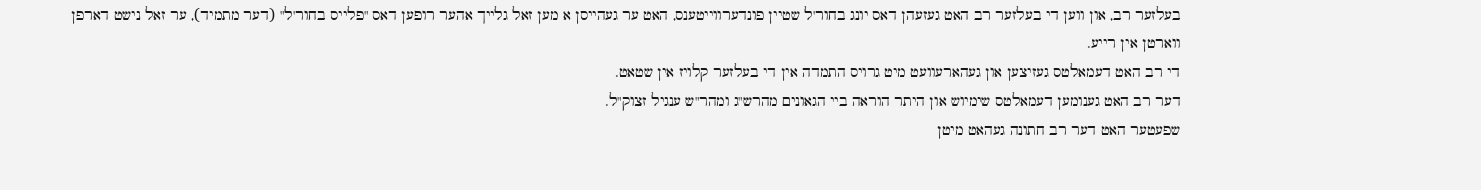בעלזער רב, און ווען די בעלזער רב האט געזעהן דאס יונג בחור'ל שטיין פונדערווייטענס, האט ער געהייסן א מען זאל גלייך אהער רופען דאס "פלייס בחור'ל" (דער מתמיד), ער זאל נישט דארפן ווארטן אין רייע.
די רב האט דעמאלטס געזיצען און געהארעוועט מיט גרויס התמדה אין די בעלזער קלויז אין שטאט.
דער רב האט גענומען דעמאלטס שימיוש און היתר הוראה ביי הגאונים מהרש"ג ומהר"ש ענגיל זצוק"ל.
שפעטער האט דער רב חתונה געהאט מיטן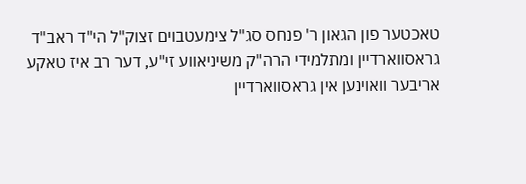טאכטער פון הגאון ר' פנחס סג"ל צימעטבוים זצוק"ל הי"ד ראב"ד גראסווארדיין ומתלמידי הרה"ק משיניאווע זי"ע, דער רב איז טאקע אריבער וואוינען אין גראסווארדיין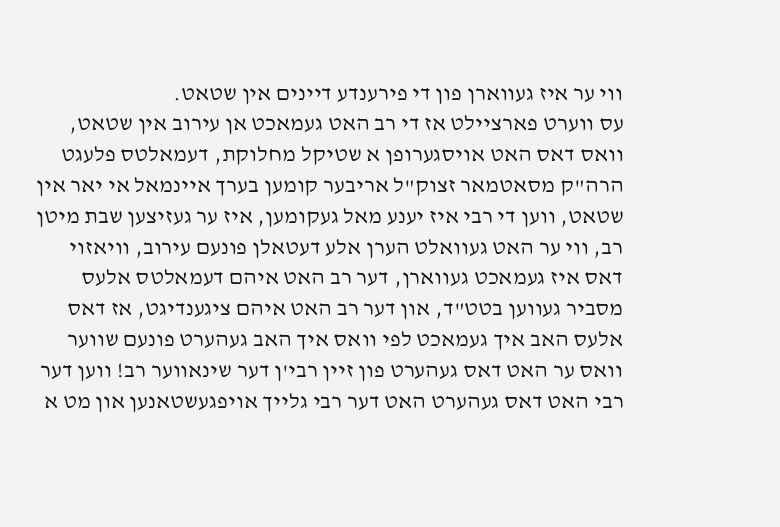ווי ער איז געווארן פון די פירענדע דיינים אין שטאט.
עס ווערט פארציילט אז די רב האט געמאכט אן עירוב אין שטאט, וואס דאס האט אויסגערופן א שטיקל מחלוקת, דעמאלטס פלעגט הרה"ק מסאטמאר זצוק"ל אריבער קומען בערך איינמאל אי יאר אין שטאט, ווען די רבי איז יענע מאל געקומען, איז ער געזיצען שבת מיטן רב, ווי ער האט געוואלט הערן אלע דעטאלן פונעם עירוב, וויאזוי דאס איז געמאכט געווארן, דער רב האט איהם דעמאלטס אלעס מסביר געווען בטט"ד, און דער רב האט איהם ציגענדיגט, אז דאס אלעס האב איך געמאכט לפי וואס איך האב געהערט פונעם שווער וואס ער האט דאס געהערט פון זיין רבי'ן דער שינאווער רב! ווען דער רבי האט דאס געהערט האט דער רבי גלייך אויפגעשטאנען און מט א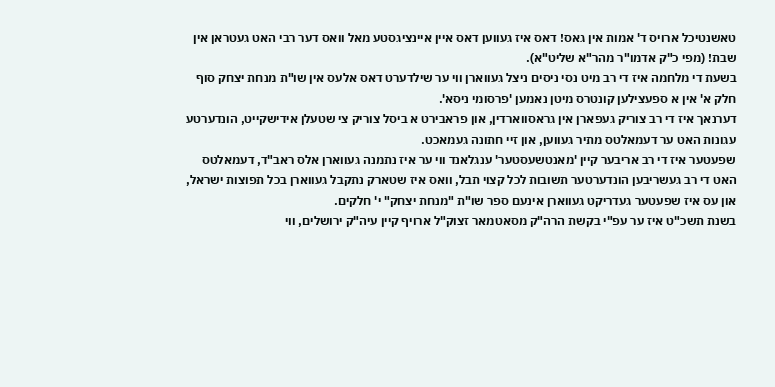טאשנטיכל ארויס ד' אמות אין גאס! דאס איז געווען דאס איין איינציגסטע מאל וואס דער רבי האט געטראן אין שבת! (מפי כ"ק אדמו"ר מהר"א שליט"א).
בשעת די מלחמה איז די רב מיט נסי ניסים ניצל געווארן ווי ער שילדערט דאס אלעס אין שו"ת מנחת יצחק סוף חלק א' אין א ספעצילען קונטרס מיטן נאמען 'פרסומי ניסא'.
דערנאך איז די רב צוריק געפארן אין גראסווארדין, און פראבירט א ביסל צוריק צי שטעלן אידישקייט, הונדערטע עגונות האט ער דעמאלטס מתיר געווען, און זיי חתונה געמאכט.
שפעטער איז די רב אריבער קיין 'מאנטשעסטער' ענגלאנד ווי ער איז נתמנה געווארן אלס ראב"ד, דעמאלטס האט די רב געשריבען הונדערטער תשובות לכל קצוי תבל, וואס איז שטארק נתקבל געווארן בכל תפוצות ישראל, און עס איז שפעטער געדריקט געווארן אינעם ספר שו"ת "מנחת יצחק" י' חלקים.
בשנת תשכ"ט איז ער עפ"י בקשת הרה"ק מסאטמאר זצוק"ל ארויף קיין עיה"ק ירושלים, ווי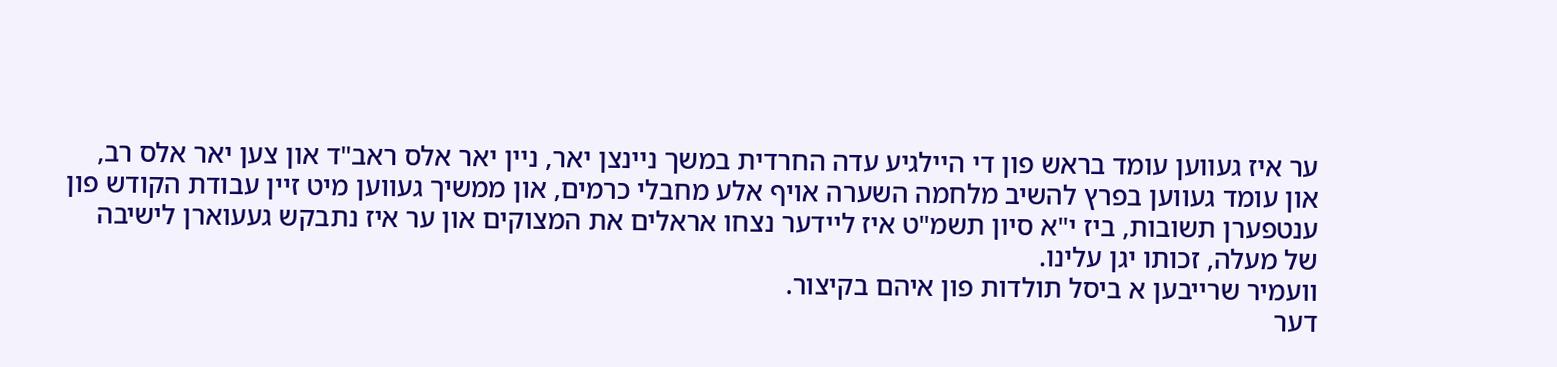ער איז געווען עומד בראש פון די היילגיע עדה החרדית במשך ניינצן יאר, ניין יאר אלס ראב"ד און צען יאר אלס רב, און עומד געווען בפרץ להשיב מלחמה השערה אויף אלע מחבלי כרמים, און ממשיך געווען מיט זיין עבודת הקודש פון ענטפערן תשובות, ביז י"א סיון תשמ"ט איז ליידער נצחו אראלים את המצוקים און ער איז נתבקש געעוארן לישיבה של מעלה, זכותו יגן עלינו.
וועמיר שרייבען א ביסל תולדות פון איהם בקיצור.
דער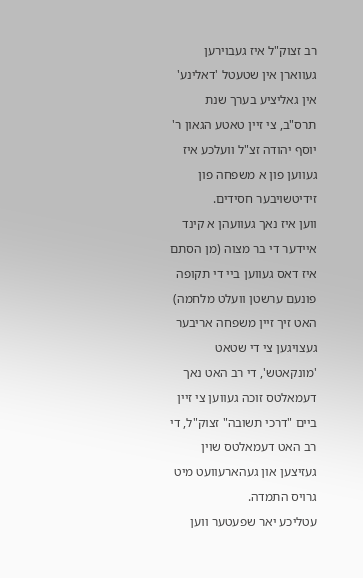רב זצוק"ל איז געבוירען געווארן אין שטעטל 'דאלינע' אין גאליציע בערך שנת תרס"ב, צי זיין טאטע הגאון ר' יוסף יהודה זצ"ל וועלכע איז געווען פון א משפחה פון זידיטשויבער חסידים.
ווען איז נאך געוועהן א קינד איידער די בר מצוה (מן הסתם איז דאס געווען ביי די תקופה פונעם ערשטן וועלט מלחמה) האט זיך זיין משפחה אריבער געצויגען צי די שטאט 'מונקאטש', די רב האט נאך דעמאלטס זוכה געווען צי זיין ביים "דרכי תשובה" זצוק"ל, די רב האט דעמאלטס שוין געזיצען און געהארעוועט מיט גרויס התמדה.
עטליכע יאר שפעטער ווען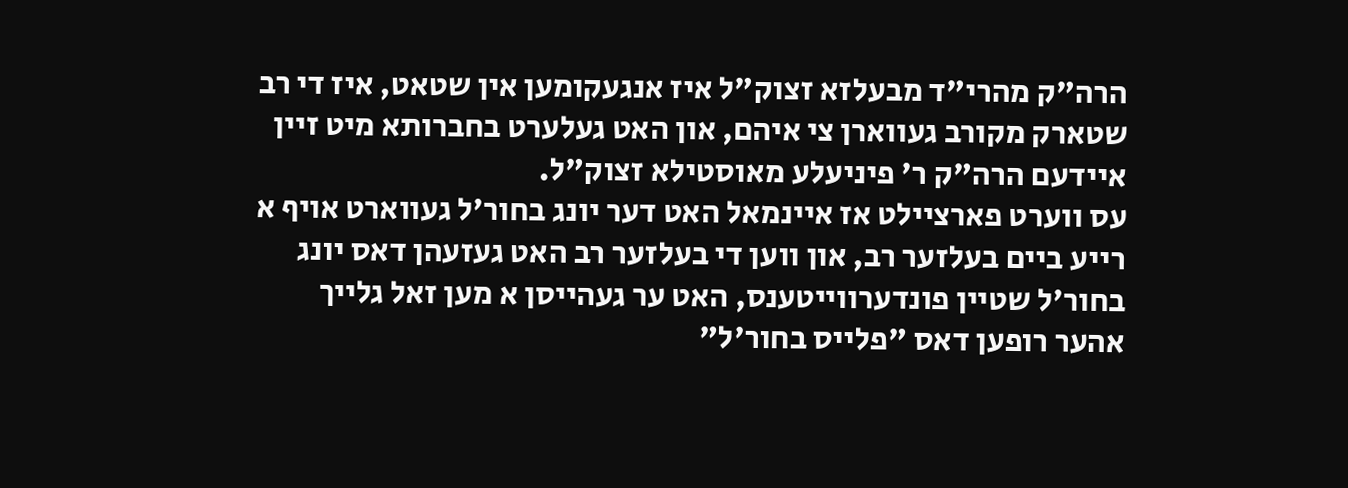הרה"ק מהרי"ד מבעלזא זצוק"ל איז אנגעקומען אין שטאט, איז די רב שטארק מקורב געווארן צי איהם, און האט געלערט בחברותא מיט זיין איידעם הרה"ק ר' פיניעלע מאוסטילא זצוק"ל.
עס ווערט פארציילט אז איינמאל האט דער יונג בחור'ל געווארט אויף א רייע ביים בעלזער רב, און ווען די בעלזער רב האט געזעהן דאס יונג בחור'ל שטיין פונדערווייטענס, האט ער געהייסן א מען זאל גלייך אהער רופען דאס "פלייס בחור'ל"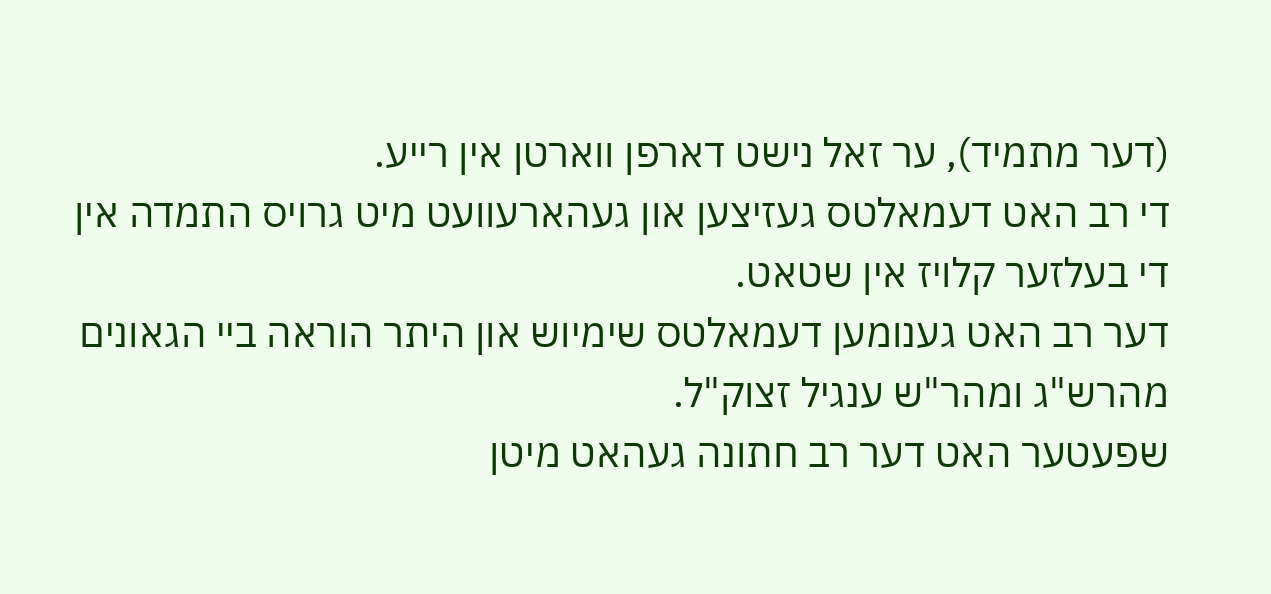(דער מתמיד), ער זאל נישט דארפן ווארטן אין רייע.
די רב האט דעמאלטס געזיצען און געהארעוועט מיט גרויס התמדה אין די בעלזער קלויז אין שטאט.
דער רב האט גענומען דעמאלטס שימיוש און היתר הוראה ביי הגאונים מהרש"ג ומהר"ש ענגיל זצוק"ל.
שפעטער האט דער רב חתונה געהאט מיטן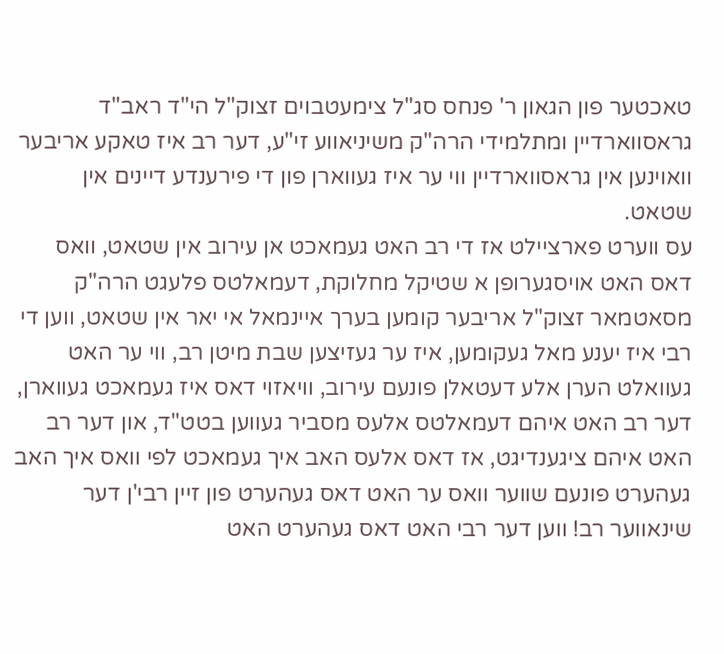טאכטער פון הגאון ר' פנחס סג"ל צימעטבוים זצוק"ל הי"ד ראב"ד גראסווארדיין ומתלמידי הרה"ק משיניאווע זי"ע, דער רב איז טאקע אריבער וואוינען אין גראסווארדיין ווי ער איז געווארן פון די פירענדע דיינים אין שטאט.
עס ווערט פארציילט אז די רב האט געמאכט אן עירוב אין שטאט, וואס דאס האט אויסגערופן א שטיקל מחלוקת, דעמאלטס פלעגט הרה"ק מסאטמאר זצוק"ל אריבער קומען בערך איינמאל אי יאר אין שטאט, ווען די רבי איז יענע מאל געקומען, איז ער געזיצען שבת מיטן רב, ווי ער האט געוואלט הערן אלע דעטאלן פונעם עירוב, וויאזוי דאס איז געמאכט געווארן, דער רב האט איהם דעמאלטס אלעס מסביר געווען בטט"ד, און דער רב האט איהם ציגענדיגט, אז דאס אלעס האב איך געמאכט לפי וואס איך האב געהערט פונעם שווער וואס ער האט דאס געהערט פון זיין רבי'ן דער שינאווער רב! ווען דער רבי האט דאס געהערט האט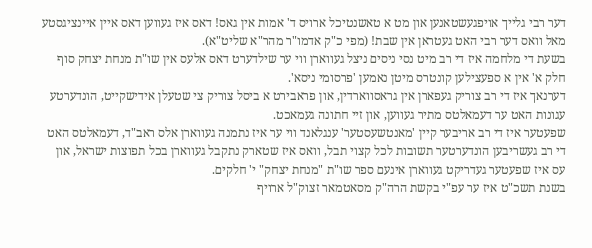דער רבי גלייך אויפגעשטאנען און מט א טאשנטיכל ארויס ד' אמות אין גאס! דאס איז געווען דאס איין איינציגסטע מאל וואס דער רבי האט געטראן אין שבת! (מפי כ"ק אדמו"ר מהר"א שליט"א).
בשעת די מלחמה איז די רב מיט נסי ניסים ניצל געווארן ווי ער שילדערט דאס אלעס אין שו"ת מנחת יצחק סוף חלק א' אין א ספעצילען קונטרס מיטן נאמען 'פרסומי ניסא'.
דערנאך איז די רב צוריק געפארן אין גראסווארדין, און פראבירט א ביסל צוריק צי שטעלן אידישקייט, הונדערטע עגונות האט ער דעמאלטס מתיר געווען, און זיי חתונה געמאכט.
שפעטער איז די רב אריבער קיין 'מאנטשעסטער' ענגלאנד ווי ער איז נתמנה געווארן אלס ראב"ד, דעמאלטס האט די רב געשריבען הונדערטער תשובות לכל קצוי תבל, וואס איז שטארק נתקבל געווארן בכל תפוצות ישראל, און עס איז שפעטער געדריקט געווארן אינעם ספר שו"ת "מנחת יצחק" י' חלקים.
בשנת תשכ"ט איז ער עפ"י בקשת הרה"ק מסאטמאר זצוק"ל ארויף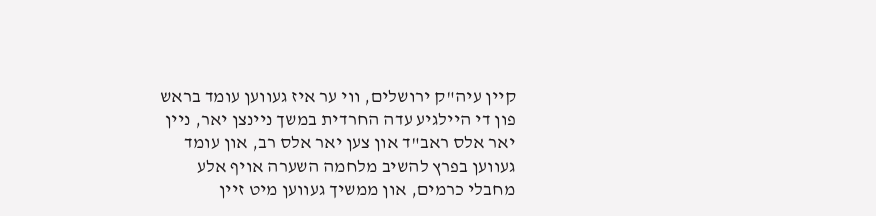קיין עיה"ק ירושלים, ווי ער איז געווען עומד בראש פון די היילגיע עדה החרדית במשך ניינצן יאר, ניין יאר אלס ראב"ד און צען יאר אלס רב, און עומד געווען בפרץ להשיב מלחמה השערה אויף אלע מחבלי כרמים, און ממשיך געווען מיט זיין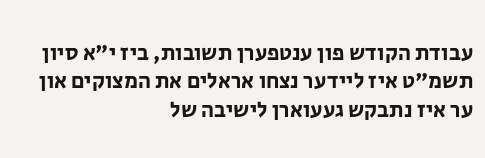עבודת הקודש פון ענטפערן תשובות, ביז י"א סיון תשמ"ט איז ליידער נצחו אראלים את המצוקים און ער איז נתבקש געעוארן לישיבה של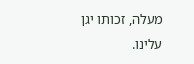מעלה, זכותו יגן עלינו.